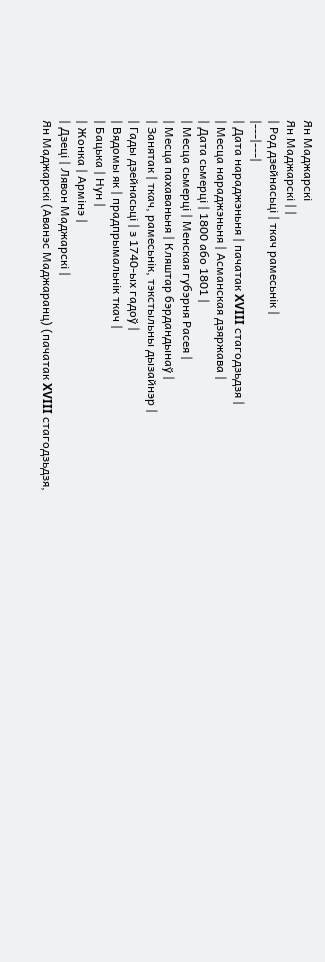Ян Маджарскі
Ян Маджарскі | |
| Род дзейнасьці | ткач рамесьнік |
|---|---|
| Дата нараджэньня | пачатак XVIII стагодзьдзя |
| Месца нараджэньня | Асманская дзяржава |
| Дата сьмерці | 1800 або 1801 |
| Месца сьмерці | Менская губэрня Расея |
| Месца пахаваньня | Кляштар бэрдандынаў |
| Занятак | ткач, рамесьнік, тэкстыльны дызайнэр |
| Гады дзейнасьці | з 1740-ых гадоў |
| Вядомы як | прадпрымальнік ткач |
| Бацька | Нун |
| Жонка | Армінэ |
| Дзеці | Лявон Маджарскі |
Ян Маджарскі (Аванэс Маджаранц) (пачатак XVIII стагодзьдзя,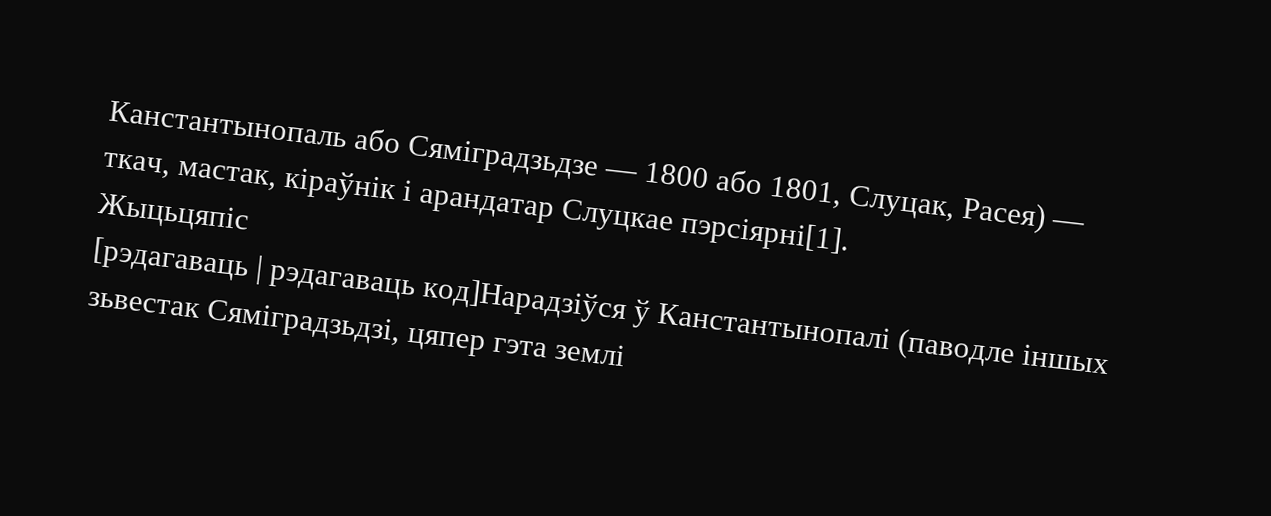Канстантынопаль або Сяміградзьдзе — 1800 або 1801, Слуцак, Расея) — ткач, мастак, кіраўнік і арандатар Слуцкае пэрсіярні[1].
Жыцьцяпіс
[рэдагаваць | рэдагаваць код]Нарадзіўся ў Канстантынопалі (паводле іншых зьвестак Сяміградзьдзі, цяпер гэта землі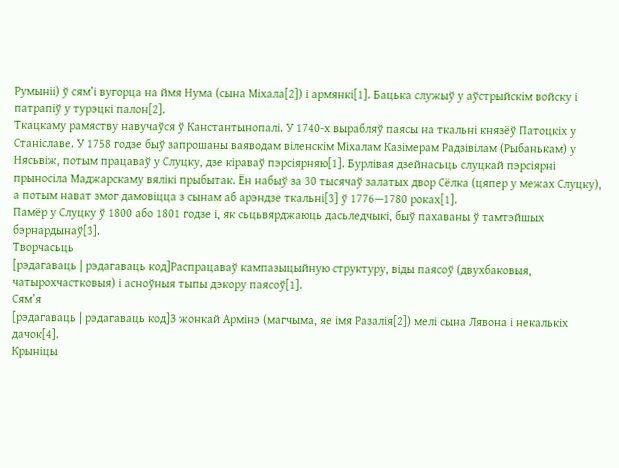Румыніі) ў сям’і вугорца на ймя Нума (сына Міхала[2]) і армянкі[1]. Бацька служыў у аўстрыйскім войску і патрапіў у турэцкі палон[2].
Ткацкаму рамяству навучаўся ў Канстантынопалі. У 1740-х вырабляў паясы на ткальні князёў Патоцкіх у Станіславе. У 1758 годзе быў запрошаны ваяводам віленскім Міхалам Казімерам Радзівілам (Рыбанькам) у Нясьвіж, потым працаваў у Слуцку, дзе кіраваў пэрсіярняю[1]. Бурлівая дзейнасьць слуцкай пэрсіярні прыносіла Маджарскаму вялікі прыбытак. Ён набыў за 30 тысячаў залатых двор Сёлка (цяпер у межах Слуцку), а потым нават змог дамовіцца з сынам аб арэндзе ткальні[3] ў 1776—1780 роках[1].
Памёр у Слуцку ў 1800 або 1801 годзе і, як сьцьвярджаюць дасьледчыкі, быў пахаваны ў тамтэйшых бэрнардынаў[3].
Творчасьць
[рэдагаваць | рэдагаваць код]Распрацаваў кампазыцыйную структуру, віды паясоў (двухбаковыя, чатырохчастковыя) і асноўныя тыпы дэкору паясоў[1].
Сям’я
[рэдагаваць | рэдагаваць код]З жонкай Армінэ (магчыма, яе імя Разалія[2]) мелі сына Лявона і некалькіх дачок[4].
Крыніцы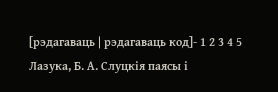[рэдагаваць | рэдагаваць код]- 1 2 3 4 5 Лазука, Б. А. Слуцкія паясы і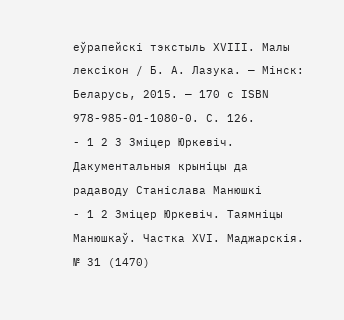еўрапейскі тэкстыль XVIII. Малы лексікон / Б. А. Лазука. — Мінск: Беларусь, 2015. — 170 с ISBN 978-985-01-1080-0. С. 126.
- 1 2 3 Зміцер Юркевіч. Дакументальныя крыніцы да радаводу Станіслава Манюшкі
- 1 2 Зміцер Юркевіч. Таямніцы Манюшкаў. Частка XVI. Маджарскія. № 31 (1470)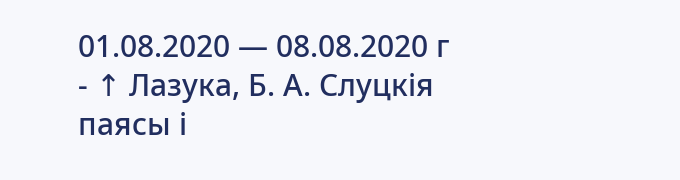01.08.2020 — 08.08.2020 г
- ↑ Лазука, Б. А. Слуцкія паясы і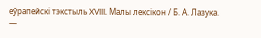еўрапейскі тэкстыль XVIII. Малы лексікон / Б. А. Лазука. —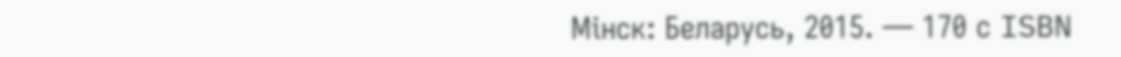Мінск: Беларусь, 2015. — 170 с ISBN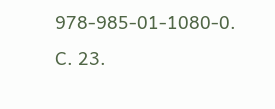978-985-01-1080-0. С. 23.